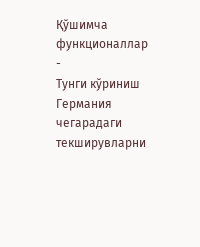Қўшимча функционаллар
-
Тунги кўриниш
Германия чегарадаги текширувларни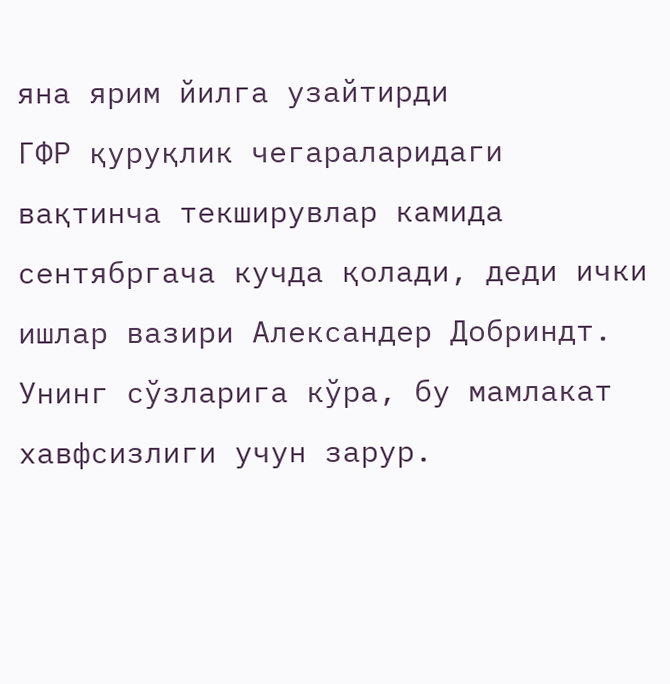яна ярим йилга узайтирди
ГФР қуруқлик чегараларидаги вақтинча текширувлар камида сентябргача кучда қолади, деди ички ишлар вазири Александер Добриндт. Унинг сўзларига кўра, бу мамлакат хавфсизлиги учун зарур.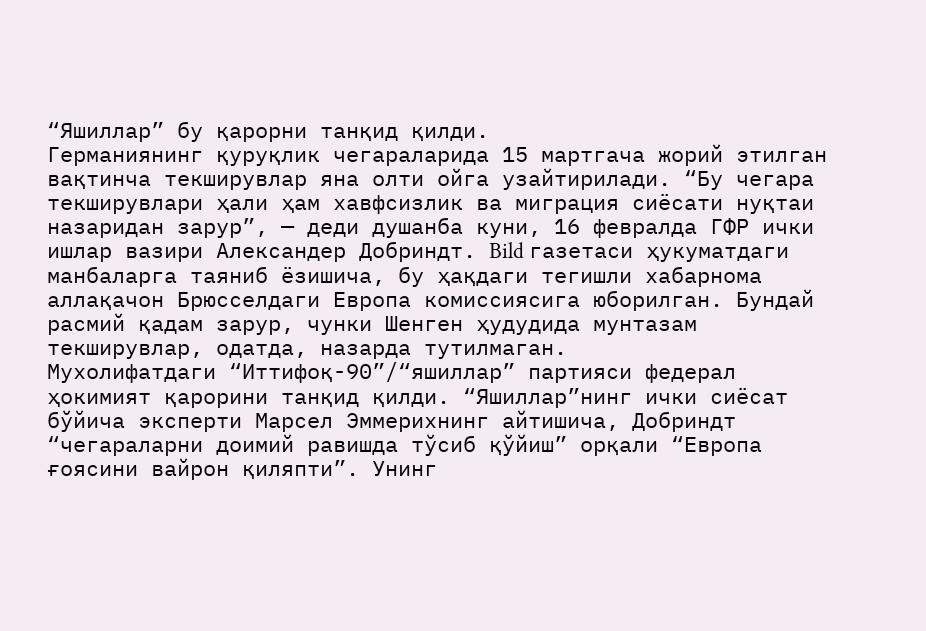“Яшиллар” бу қарорни танқид қилди.
Германиянинг қуруқлик чегараларида 15 мартгача жорий этилган вақтинча текширувлар яна олти ойга узайтирилади. “Бу чегара текширувлари ҳали ҳам хавфсизлик ва миграция сиёсати нуқтаи назаридан зарур”, — деди душанба куни, 16 февралда ГФР ички ишлар вазири Александер Добриндт. Bild газетаси ҳукуматдаги манбаларга таяниб ёзишича, бу ҳақдаги тегишли хабарнома аллақачон Брюсселдаги Европа комиссиясига юборилган. Бундай расмий қадам зарур, чунки Шенген ҳудудида мунтазам текширувлар, одатда, назарда тутилмаган.
Мухолифатдаги “Иттифоқ-90”/“яшиллар” партияси федерал ҳокимият қарорини танқид қилди. “Яшиллар”нинг ички сиёсат бўйича эксперти Марсел Эммерихнинг айтишича, Добриндт “чегараларни доимий равишда тўсиб қўйиш” орқали “Европа ғоясини вайрон қиляпти”. Унинг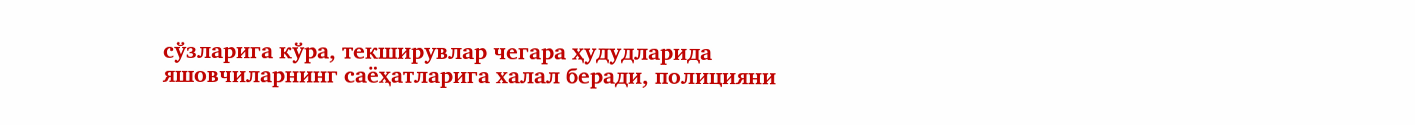сўзларига кўра, текширувлар чегара ҳудудларида яшовчиларнинг саёҳатларига халал беради, полицияни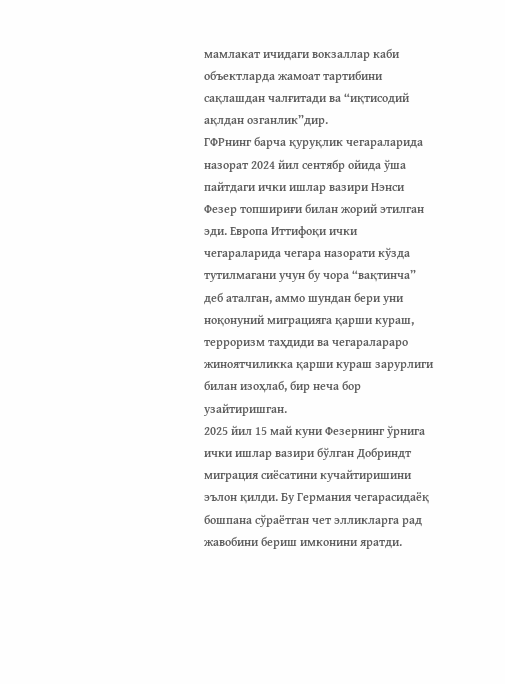мамлакат ичидаги вокзаллар каби объектларда жамоат тартибини сақлашдан чалғитади ва “иқтисодий ақлдан озганлик”дир.
ГФРнинг барча қуруқлик чегараларида назорат 2024 йил сентябр ойида ўша пайтдаги ички ишлар вазири Нэнси Фезер топшириғи билан жорий этилган эди. Европа Иттифоқи ички чегараларида чегара назорати кўзда тутилмагани учун бу чора “вақтинча” деб аталган, аммо шундан бери уни ноқонуний миграцияга қарши кураш, терроризм таҳдиди ва чегаралараро жиноятчиликка қарши кураш зарурлиги билан изоҳлаб, бир неча бор узайтиришган.
2025 йил 15 май куни Фезернинг ўрнига ички ишлар вазири бўлган Добриндт миграция сиёсатини кучайтиришини эълон қилди. Бу Германия чегарасидаёқ бошпана сўраётган чет элликларга рад жавобини бериш имконини яратди.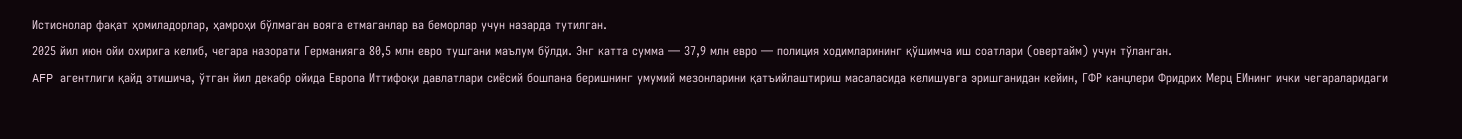Истиснолар фақат ҳомиладорлар, ҳамроҳи бўлмаган вояга етмаганлар ва беморлар учун назарда тутилган.
2025 йил июн ойи охирига келиб, чегара назорати Германияга 80,5 млн евро тушгани маълум бўлди. Энг катта сумма — 37,9 млн евро — полиция ходимларининг қўшимча иш соатлари (овертайм) учун тўланган.
AFP агентлиги қайд этишича, ўтган йил декабр ойида Европа Иттифоқи давлатлари сиёсий бошпана беришнинг умумий мезонларини қатъийлаштириш масаласида келишувга эришганидан кейин, ГФР канцлери Фридрих Мерц ЕИнинг ички чегараларидаги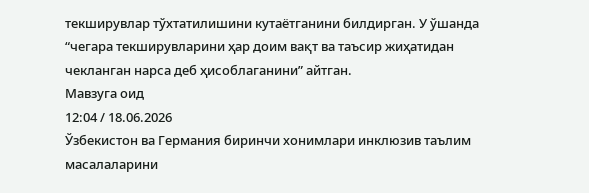текширувлар тўхтатилишини кутaётганини билдирган. У ўшанда “чегара текширувларини ҳар доим вақт ва таъсир жиҳатидан чекланган нарса деб ҳисоблаганини” айтган.
Мавзуга оид
12:04 / 18.06.2026
Ўзбекистон ва Германия биринчи хонимлари инклюзив таълим масалаларини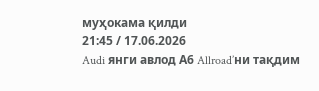муҳокама қилди
21:45 / 17.06.2026
Audi янги авлод А6 Allroad’ни тақдим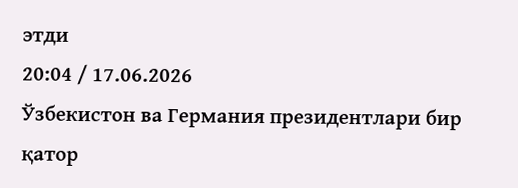этди
20:04 / 17.06.2026
Ўзбекистон ва Германия президентлари бир қатор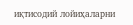иқтисодий лойиҳаларни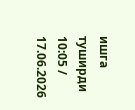ишга туширди
10:05 / 17.06.2026